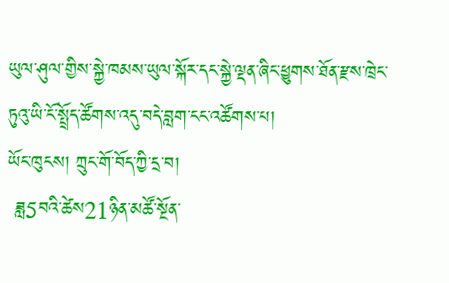ཡུལ་ཤུལ་གྱིས་སྐྱེ་ཁམས་ཡུལ་སྐོར་དང་སྐྱེ་ལྡན་ཞིང་ཕྱུགས་ཐོན་རྫས་ཁྲེང་ཏུའུ་ཡི་ངོ་སྤྲོད་ཚོགས་འདུ་བདེ་བླག་ངང་འཚོགས་པ།
ཡོང་ཁུངས། ཀྲུང་གོ་བོད་ཀྱི་དྲ་བ།
 ཟླ5བའི་ཚེས21ཉིན་མཚོ་སྔོན་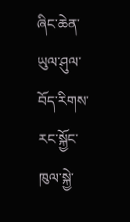ཞིང་ཆེན་ཡུལ་ཤུལ་བོད་རིགས་རང་སྐྱོང་ཁུལ་སྐྱེ་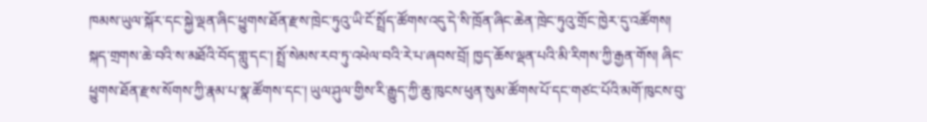ཁམས་ཡུལ་སྐོར་དང་སྐྱེ་ལྡན་ཞིང་ཕྱུགས་ཐོན་རྫས་ཁྲེང་ཏུའུ་ཡི་ངོ་སྤྲོད་ཚོགས་འདུ་དེ་སི་ཁྲོན་ཞིང་ཆེན་ཁྲེང་ཏུའུ་གྲོང་ཁྱེར་དུ་འཚོགས།
སྐད་གྲགས་ཆེ་བའི་ས་མཐོའི་བོད་གླུ་དང་། སྤྲོ་སེམས་རབ་ཏུ་འཕེལ་བའི་རེ་པ་ཞབས་བྲོ། ཁྱད་ཆོས་ལྡན་པའི་མི་རིགས་ཀྱི་རྒྱན་གོས། ཞིང་ཕྱུགས་ཐོན་རྫས་སོགས་ཀྱི་རྣམ་པ་སྣ་ཚོགས་དང་། ཡུལ་ཤུལ་གྱིས་རི་རྒྱུད་ཀྱི་ཆུ་ཁུངས་ཕུན་སུམ་ཚོགས་པོ་དང་གཙང་པོའི་མགོ་ཁུངས་བུ་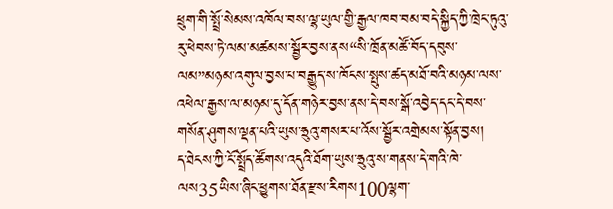ཕྲུག་གི་སྤྲོ་སེམས་འཁོལ་བས་ལྷ་ཡུལ་གྱི་རྒྱལ་ཁབ་བམ་བདེ་སྐྱིད་ཀྱི་ཁྲེང་ཏུའུ་རུ་ཕེབས་ཏེ་ལམ་མཚམས་སྦྱོར་བྱས་ནས“སི་ཁྲོན་མཚོ་བོད་དབུས་ལམ”མཉམ་འགུལ་བྱས་པ་བརྒྱུད་ས་ཁོངས་སྤུས་ཚད་མཐོ་བའི་མཉམ་ལས་འཕེལ་རྒྱས་ལ་མཉམ་དུ་དོན་གཉེར་བྱས་ནས་དེ་བས་སྒོ་འབྱེད་དང་དེ་བས་གསོན་ཤུགས་ལྡན་པའི་ཡུས་ཧྲུའུ་གསར་པ་འོས་སྦྱོར་འགྲེམས་སྟོན་བྱས།
ད་ཐེངས་ཀྱི་ངོ་སྤྲོད་ཚོགས་འདུའི་ཐོག་ཡུས་ཧྲུའུ་ས་གནས་དེ་གའི་ཁེ་ལས35ཡིས་ཞིང་ཕྱུགས་ཐོན་རྫས་རིགས100ལྷག་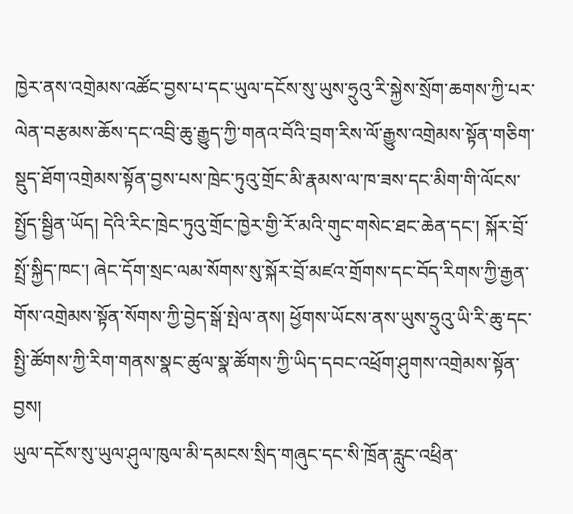ཁྱེར་ནས་འགྲེམས་འཚོང་བྱས་པ་དང་ཡུལ་དངོས་སུ་ཡུས་ཧྲུའུ་རི་སྐྱེས་སྲོག་ཆགས་ཀྱི་པར་ལེན་བརྩམས་ཆོས་དང་འབྲི་ཆུ་རྒྱུད་ཀྱི་གནའ་བོའི་བྲག་རིས་ལོ་རྒྱུས་འགྲེམས་སྟོན་གཅིག་སྡུད་ཐོག་འགྲེམས་སྟོན་བྱས་པས་ཁྲེང་ཏུའུ་གྲོང་མི་རྣམས་ལ་ཁ་ཟས་དང་མིག་གི་ལོངས་སྤྱོད་སྦྱིན་ཡོད། དེའི་རིང་ཁྲེང་ཏུའུ་གྲོང་ཁྱེར་གྱི་རོ་མའི་གུང་གསེང་ཐང་ཆེན་དང་། སྐོར་བྲོ་སྤྲོ་སྐྱིད་ཁང་། ཞེང་དོག་སྲང་ལམ་སོགས་སུ་སྐོར་བྲོ་མཛའ་གྲོགས་དང་བོད་རིགས་ཀྱི་རྒྱན་གོས་འགྲེམས་སྟོན་སོགས་ཀྱི་བྱེད་སྒོ་སྤེལ་ནས། ཕྱོགས་ཡོངས་ནས་ཡུས་ཧྲུའུ་ཡི་རི་ཆུ་དང་སྤྱི་ཚོགས་ཀྱི་རིག་གནས་སྣང་ཚུལ་སྣ་ཚོགས་ཀྱི་ཡིད་དབང་འཕྲོག་ཤུགས་འགྲེམས་སྟོན་བྱས།
ཡུལ་དངོས་སུ་ཡུལ་ཤུལ་ཁུལ་མི་དམངས་སྲིད་གཞུང་དང་སི་ཁྲོན་རླུང་འཕྲིན་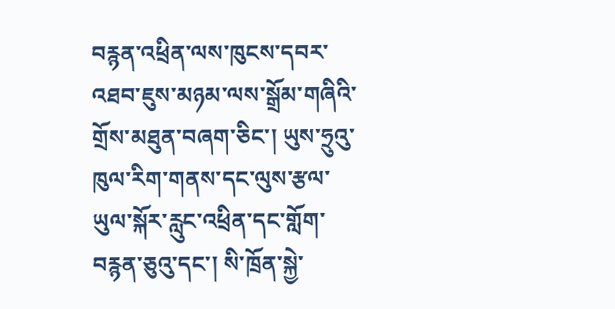བརྙན་འཕྲིན་ལས་ཁུངས་དབར་འཐབ་ཇུས་མཉམ་ལས་སྒྲོམ་གཞིའི་གྲོས་མཐུན་བཞག་ཅིང་། ཡུས་ཧྲུའུ་ཁུལ་རིག་གནས་དང་ལུས་རྩལ་ཡུལ་སྐོར་རླུང་འཕྲིན་དང་གློག་བརྙན་ཅུའུ་དང་། སི་ཁྲོན་སྐྱེ་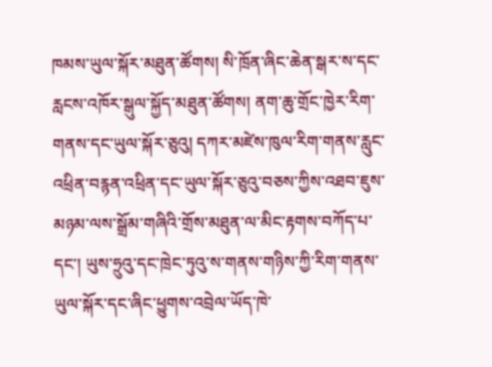ཁམས་ཡུལ་སྐོར་མཐུན་ཚོགས། སི་ཁྲོན་ཞིང་ཆེན་སྒར་ས་དང་རླངས་འཁོར་སྒུལ་སྐྱོད་མཐུན་ཚོགས། ནག་ཆུ་གྲོང་ཁྱེར་རིག་གནས་དང་ཡུལ་སྐོར་ཅུའུ། དཀར་མཛེས་ཁུལ་རིག་གནས་རླུང་འཕྲིན་བརྙན་འཕྲིན་དང་ཡུལ་སྐོར་ཅུའུ་བཅས་ཀྱིས་འཐབ་ཇུས་མཉམ་ལས་སྒྲོམ་གཞིའི་གྲོས་མཐུན་ལ་མིང་རྟགས་བཀོད་པ་དང་། ཡུས་ཧྲུའུ་དང་ཁྲེང་ཏུའུ་ས་གནས་གཉིས་ཀྱི་རིག་གནས་ཡུལ་སྐོར་དང་ཞིང་ཕྱུགས་འབྲེལ་ཡོད་ཁེ་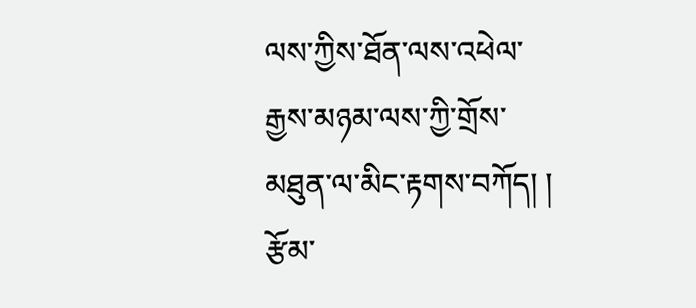ལས་ཀྱིས་ཐོན་ལས་འཕེལ་རྒྱས་མཉམ་ལས་ཀྱི་གྲོས་མཐུན་ལ་མིང་རྟགས་བཀོད། །
རྩོམ་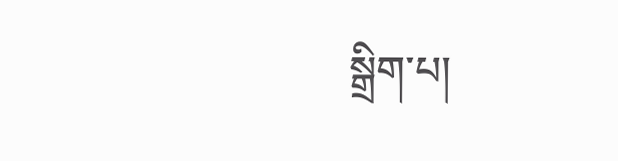སྒྲིག་པ།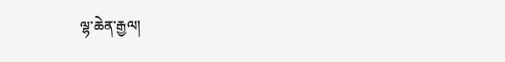ལྷ་ཆེན་རྒྱལ།